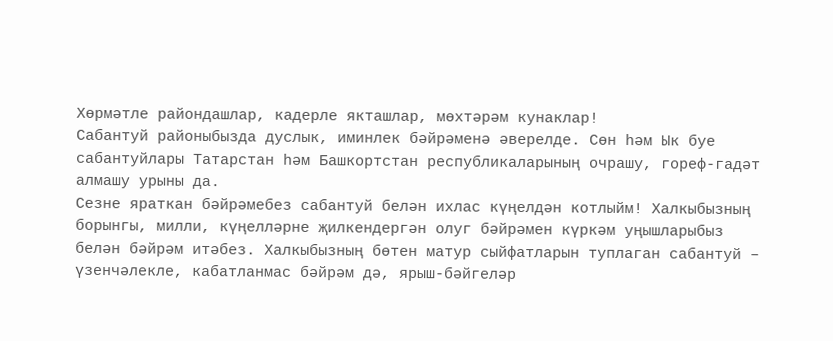Хөрмәтле райондашлар, кадерле якташлар, мөхтәрәм кунаклар!
Сабантуй районыбызда дуслык, иминлек бәйрәменә әверелде. Сөн һәм Ык буе сабантуйлары Татарстан һәм Башкортстан республикаларының очрашу, гореф-гадәт алмашу урыны да.
Сезне яраткан бәйрәмебез сабантуй белән ихлас күңелдән котлыйм! Халкыбызның борынгы, милли, күңелләрне җилкендергән олуг бәйрәмен күркәм уңышларыбыз белән бәйрәм итәбез. Халкыбызның бөтен матур сыйфатларын туплаган сабантуй – үзенчәлекле, кабатланмас бәйрәм дә, ярыш-бәйгеләр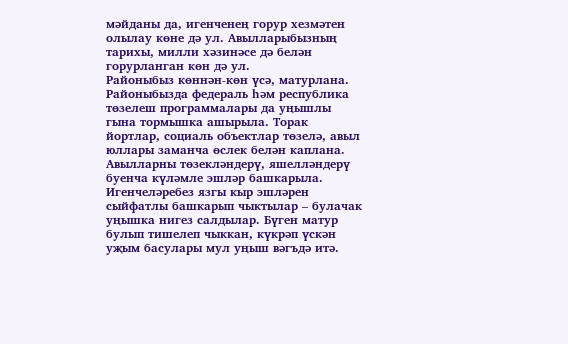мәйданы да, игенченең горур хезмәтен олылау көне дә ул. Авылларыбызның тарихы, милли хәзинәсе дә белән горурланган көн дә ул.
Районыбыз көннән-көн үсә, матурлана. Районыбызда федераль һәм республика төзелеш программалары да уңышлы гына тормышка ашырыла. Торак йортлар, социаль объектлар төзелә, авыл юллары заманча өслек белән каплана. Авылларны төзекләндерү, яшелләндерү буенча күләмле эшләр башкарыла.
Игенчеләребез язгы кыр эшләрен сыйфатлы башкарып чыктылар – булачак уңышка нигез салдылар. Бүген матур булып тишелеп чыккан, күкрәп үскән уҗым басулары мул уңыш вәгъдә итә.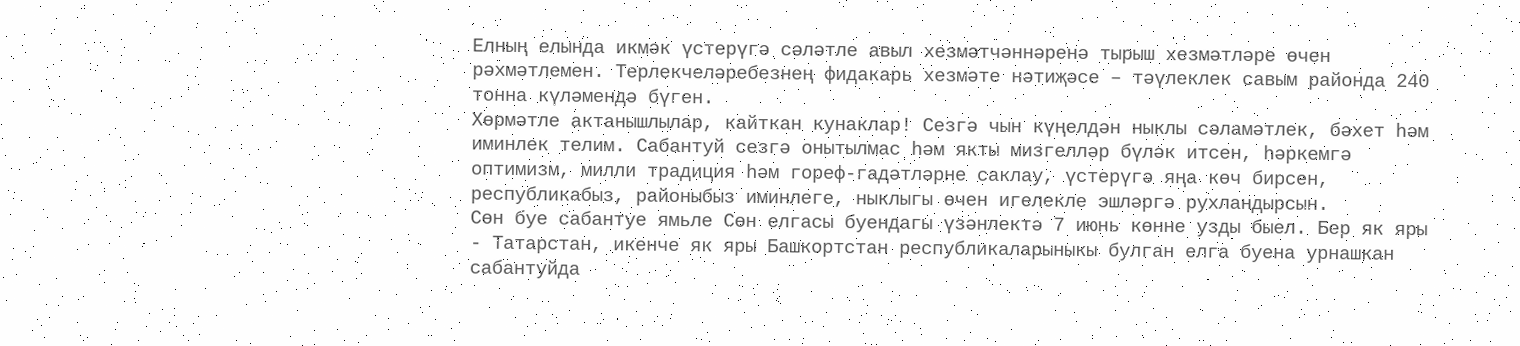Елның елында икмәк үстерүгә сәләтле авыл хезмәтчәннәренә тырыш хезмәтләре өчен рәхмәтлемен. Терлекчеләребезнең фидакарь хезмәте нәтиҗәсе – тәүлеклек савым районда 240 тонна күләмендә бүген.
Хөрмәтле актанышлылар, кайткан кунаклар! Сезгә чын күңелдән ныклы сәламәтлек, бәхет һәм иминлек телим. Сабантуй сезгә онытылмас һәм якты мизгелләр бүләк итсен, һәркемгә оптимизм, милли традиция һәм гореф-гадәтләрне саклау, үстерүгә яңа көч бирсен, республикабыз, районыбыз иминлеге, ныклыгы өчен игелекле эшләргә рухландырсын.
Сөн буе сабантуе ямьле Сөн елгасы буендагы үзәнлектә 7 июнь көнне узды быел. Бер як яры - Татарстан, икенче як яры Башкортстан республикаларыныкы булган елга буена урнашкан сабантуйда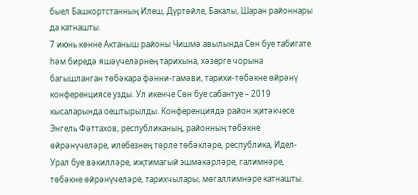быел Башкортстанның Илеш, Дүртөйле, Бакалы, Шаран районнары да катнашты.
7 июнь көнне Актаныш районы Чишмә авылында Сөн буе табигате һәм биредә яшәүчеләрнең тарихына, хәзерге чорына багышланган төбәкара фәнни-гамәви, тарихи-төбәкне өйрәнү конференциясе узды. Ул икенче Сөн буе сабантуе – 2019 кысаларында оештырылды. Конференциядә район җитәкчесе Энгель Фәттахов, республиканың, районның төбәкне өйрәнүчеләре, илебезнең төрле төбәкләре, республика, Идел-Урал буе вәкилләре, иҗтимагый эшмәкәрләре, галимнәре, төбәкне өйрәнүчеләре, тарихчылары, мөгаллимнәре катнашты.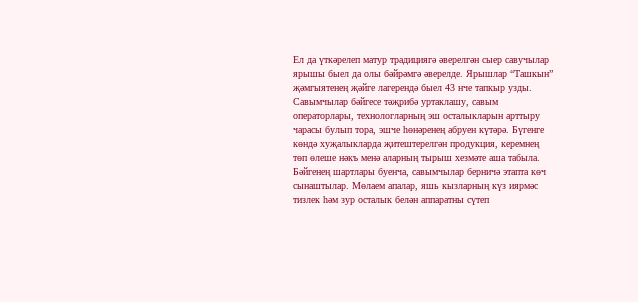Ел да үткәрелеп матур традициягә әверелгән сыер савучылар ярышы быел да олы бәйрәмгә әверелде. Ярышлар “Ташкын” җәмгыятенең җәйге лагерендә быел 43 нче тапкыр узды.
Савымчылар бәйгесе тәҗрибә уртаклашу, савым операторлары, технологларның эш осталыкларын арттыру чарасы булып тора, эшче һөнәренең абруен күтәрә. Бүгенге көндә хуҗалыкларда җитештерелгән продукция, керемнең төп өлеше нәкъ менә аларның тырыш хезмәте аша табыла.
Бәйгенең шартлары буенча, савымчылар берничә этапта көч сынаштылар. Мөлаем апалар, яшь кызларның күз иярмәс тизлек һәм зур осталык белән аппаратны сүтеп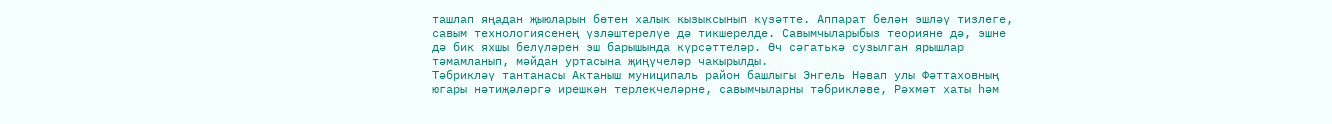ташлап яңадан җыюларын бөтен халык кызыксынып күзәтте. Аппарат белән эшләү тизлеге, савым технологиясенең үзләштерелүе дә тикшерелде. Савымчыларыбыз теорияне дә, эшне дә бик яхшы белүләрен эш барышында күрсәттеләр. Өч сәгатькә сузылган ярышлар тәмамланып, мәйдан уртасына җиңүчеләр чакырылды.
Тәбрикләү тантанасы Актаныш муниципаль район башлыгы Энгель Нәвап улы Фәттаховның югары нәтиҗәләргә ирешкән терлекчеләрне, савымчыларны тәбрикләве, Рәхмәт хаты һәм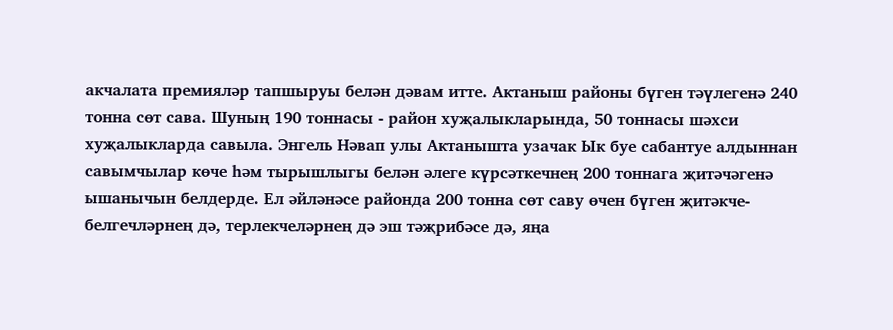акчалата премияләр тапшыруы белән дәвам итте. Актаныш районы бүген тәүлегенә 240 тонна сөт сава. Шуның 190 тоннасы - район хуҗалыкларында, 50 тоннасы шәхси хуҗалыкларда савыла. Энгель Нәвап улы Актанышта узачак Ык буе сабантуе алдыннан савымчылар көче һәм тырышлыгы белән әлеге күрсәткечнең 200 тоннага җитәчәгенә ышанычын белдерде. Ел әйләнәсе районда 200 тонна сөт саву өчен бүген җитәкче-белгечләрнең дә, терлекчеләрнең дә эш тәҗрибәсе дә, яңа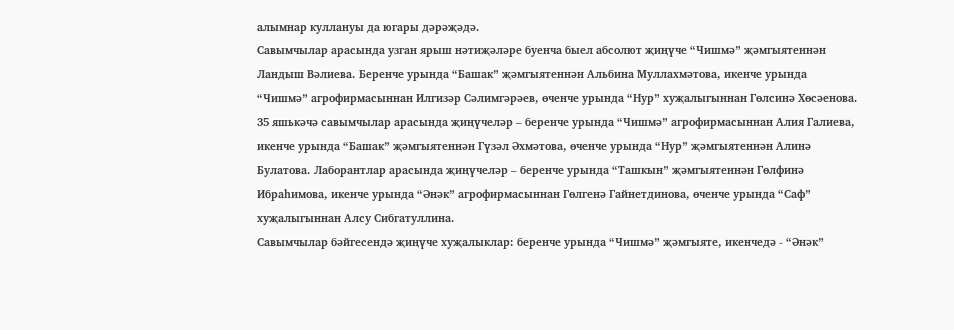алымнар куллануы да югары дәрәҗәдә.
Савымчылар арасында узган ярыш нәтиҗәләре буенча быел абсолют җиңүче “Чишмә” җәмгыятеннән Ландыш Вәлиева. Беренче урында “Башак” җәмгыятеннән Альбина Муллахмәтова, икенче урында “Чишмә” агрофирмасыннан Илгизәр Сәлимгәрәев, өченче урында “Нур” хуҗалыгыннан Гөлсинә Хөсәенова. 35 яшькәчә савымчылар арасында җиңүчеләр – беренче урында “Чишмә” агрофирмасыннан Алия Галиева, икенче урында “Башак” җәмгыятеннән Гүзәл Әхмәтова, өченче урында “Нур” җәмгыятеннән Алинә Булатова. Лаборантлар арасында җиңүчеләр – беренче урында “Ташкын” җәмгыятеннән Гөлфинә Ибраһимова, икенче урында “Әнәк” агрофирмасыннан Гөлгенә Гайнетдинова, өченче урында “Саф” хуҗалыгыннан Алсу Сибгатуллина.
Савымчылар бәйгесендә җиңүче хуҗалыклар: беренче урында “Чишмә” җәмгыяте, икенчедә - “Әнәк”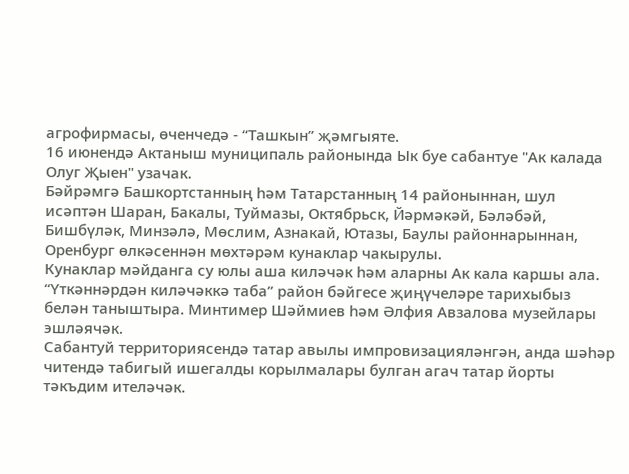агрофирмасы, өченчедә - “Ташкын” җәмгыяте.
16 июнендә Актаныш муниципаль районында Ык буе сабантуе "Ак калада Олуг Җыен" узачак.
Бәйрәмгә Башкортстанның һәм Татарстанның 14 районыннан, шул исәптән Шаран, Бакалы, Туймазы, Октябрьск, Йәрмәкәй, Бәләбәй, Бишбүләк, Минзәлә, Мөслим, Азнакай, Ютазы, Баулы районнарыннан, Оренбург өлкәсеннән мөхтәрәм кунаклар чакырулы.
Кунаклар мәйданга су юлы аша киләчәк һәм аларны Ак кала каршы ала. “Үткәннәрдән киләчәккә таба” район бәйгесе җиңүчеләре тарихыбыз белән таныштыра. Минтимер Шәймиев һәм Әлфия Авзалова музейлары эшләячәк.
Сабантуй территориясендә татар авылы импровизацияләнгән, анда шәһәр читендә табигый ишегалды корылмалары булган агач татар йорты тәкъдим ителәчәк.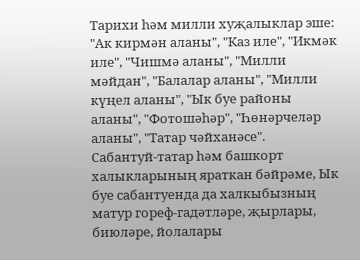Тарихи һәм милли хуҗалыклар эше: "Ак кирмән аланы", "Каз иле", "Икмәк иле", "Чишмә аланы", "Милли мәйдан", "Балалар аланы", "Милли күңел аланы", "Ык буе районы аланы", "Фотошәһәр", "Һөнәрчеләр аланы", "Татар чәйханәсе".
Сабантуй-татар һәм башкорт халыкларының яраткан бәйрәме, Ык буе сабантуенда да халкыбызның матур гореф-гадәтләре, җырлары, биюләре, йолалары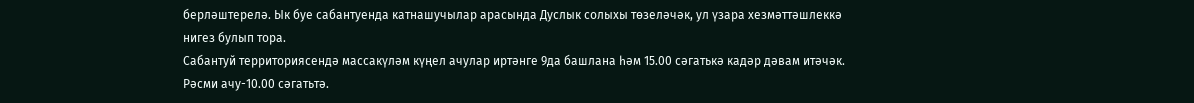берләштерелә. Ык буе сабантуенда катнашучылар арасында Дуслык солыхы төзеләчәк, ул үзара хезмәттәшлеккә нигез булып тора.
Сабантуй территориясендә массакүләм күңел ачулар иртәнге 9да башлана һәм 15.00 сәгатькә кадәр дәвам итәчәк.
Рәсми ачу-10.00 сәгатьтә.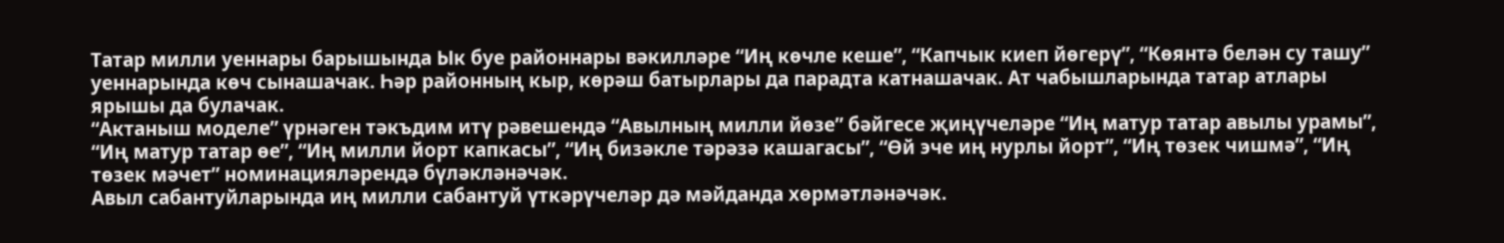Татар милли уеннары барышында Ык буе районнары вәкилләре “Иң көчле кеше”, “Капчык киеп йөгерү”, “Көянтә белән су ташу” уеннарында көч сынашачак. Һәр районның кыр, көрәш батырлары да парадта катнашачак. Ат чабышларында татар атлары ярышы да булачак.
“Актаныш моделе” үрнәген тәкъдим итү рәвешендә “Авылның милли йөзе” бәйгесе җиңүчеләре “Иң матур татар авылы урамы”, “Иң матур татар өе”, “Иң милли йорт капкасы”, “Иң бизәкле тәрәзә кашагасы”, “Өй эче иң нурлы йорт”, “Иң төзек чишмә”, “Иң төзек мәчет” номинацияләрендә бүләкләнәчәк.
Авыл сабантуйларында иң милли сабантуй үткәрүчеләр дә мәйданда хөрмәтләнәчәк.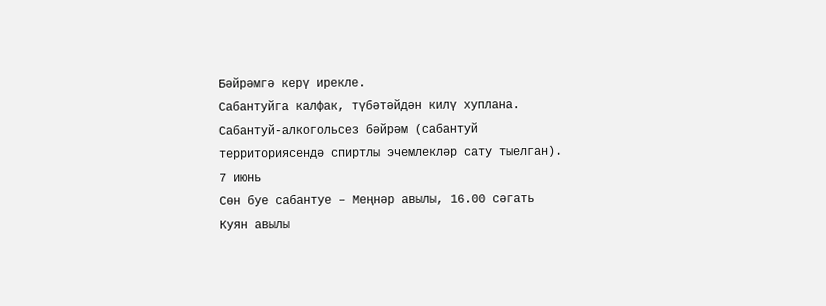Бәйрәмгә керү ирекле.
Сабантуйга калфак, түбәтәйдән килү хуплана.
Сабантуй-алкогольсез бәйрәм (сабантуй территориясендә спиртлы эчемлекләр сату тыелган).
7 июнь
Сөн буе сабантуе – Меңнәр авылы, 16.00 сәгать
Куян авылы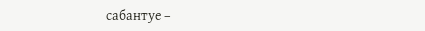сабантуе –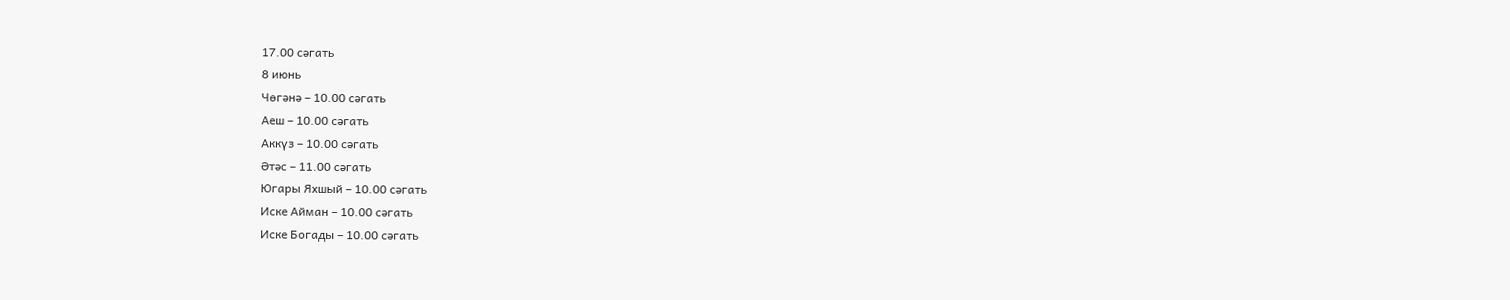17.00 сәгать
8 июнь
Чөгәнә – 10.00 сәгать
Аеш – 10.00 сәгать
Аккүз – 10.00 сәгать
Әтәс – 11.00 сәгать
Югары Яхшый – 10.00 сәгать
Иске Айман – 10.00 сәгать
Иске Богады – 10.00 сәгать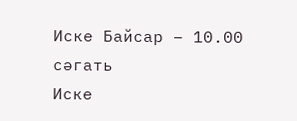Иске Байсар – 10.00 сәгать
Иске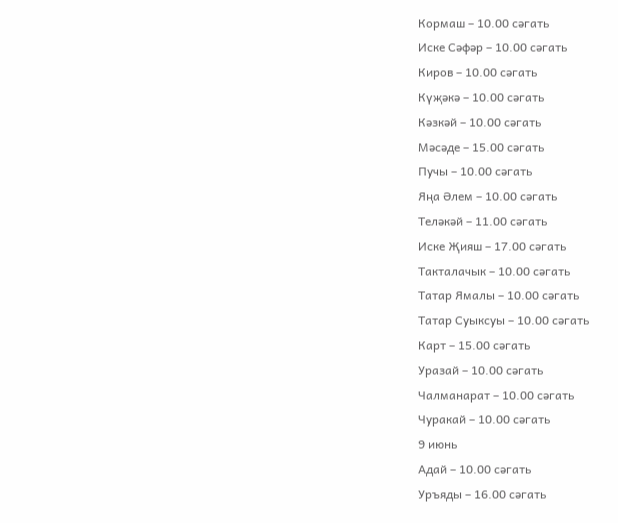Кормаш – 10.00 сәгать
Иске Сәфәр – 10.00 сәгать
Киров – 10.00 сәгать
Күҗәкә – 10.00 сәгать
Кәзкәй – 10.00 сәгать
Мәсәде – 15.00 сәгать
Пучы – 10.00 сәгать
Яңа Әлем – 10.00 сәгать
Теләкәй – 11.00 сәгать
Иске Җияш – 17.00 сәгать
Такталачык – 10.00 сәгать
Татар Ямалы – 10.00 сәгать
Татар Суыксуы – 10.00 сәгать
Карт – 15.00 сәгать
Уразай – 10.00 сәгать
Чалманарат – 10.00 сәгать
Чуракай – 10.00 сәгать
9 июнь
Адай – 10.00 сәгать
Уръяды – 16.00 сәгать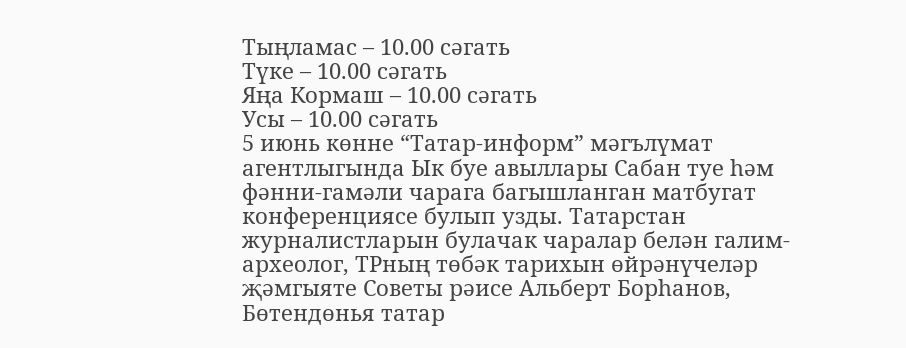Тыңламас – 10.00 сәгать
Түке – 10.00 сәгать
Яңа Кормаш – 10.00 сәгать
Усы – 10.00 сәгать
5 июнь көнне “Татар-информ” мәгълүмат агентлыгында Ык буе авыллары Сабан туе һәм фәнни-гамәли чарага багышланган матбугат конференциясе булып узды. Татарстан журналистларын булачак чаралар белән галим-археолог, ТРның төбәк тарихын өйрәнүчеләр җәмгыяте Советы рәисе Альберт Борһанов, Бөтендөнья татар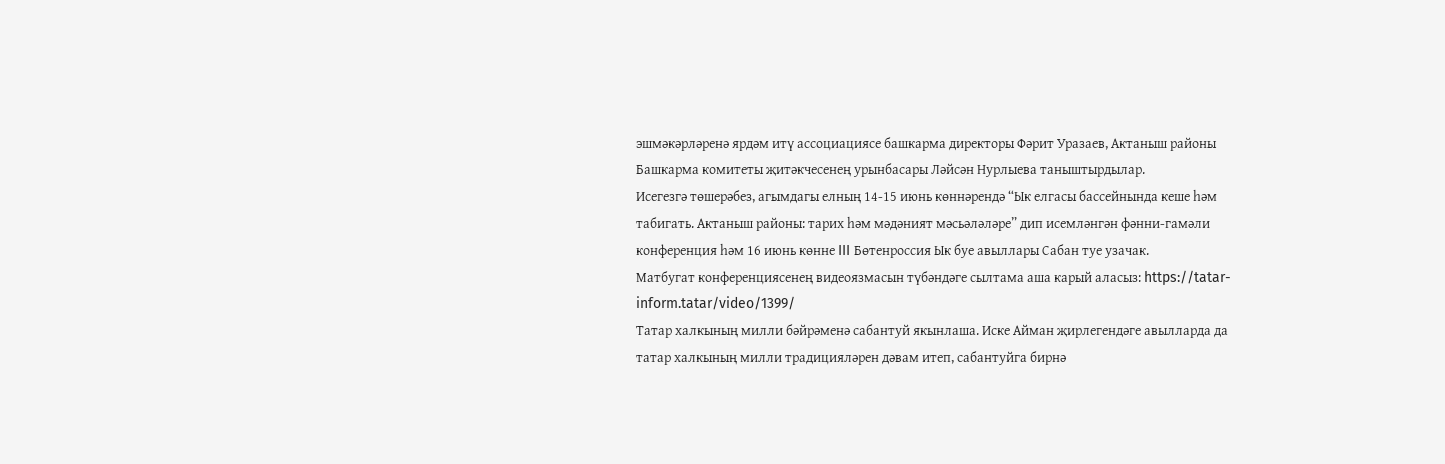эшмәкәрләренә ярдәм итү ассоциациясе башкарма директоры Фәрит Уразаев, Актаныш районы Башкарма комитеты җитәкчесенең урынбасары Ләйсән Нурлыева таныштырдылар.
Исегезгә төшерәбез, агымдагы елның 14-15 июнь көннәрендә “Ык елгасы бассейнында кеше һәм табигать. Актаныш районы: тарих һәм мәдәният мәсьәләләре” дип исемләнгән фәнни-гамәли конференция һәм 16 июнь көнне III Бөтенроссия Ык буе авыллары Сабан туе узачак.
Матбугат конференциясенең видеоязмасын түбәндәге сылтама аша карый аласыз: https://tatar-inform.tatar/video/1399/
Татар халкының милли бәйрәменә сабантуй якынлаша. Иске Айман җирлегендәге авылларда да татар халкының милли традицияләрен дәвам итеп, сабантуйга бирнә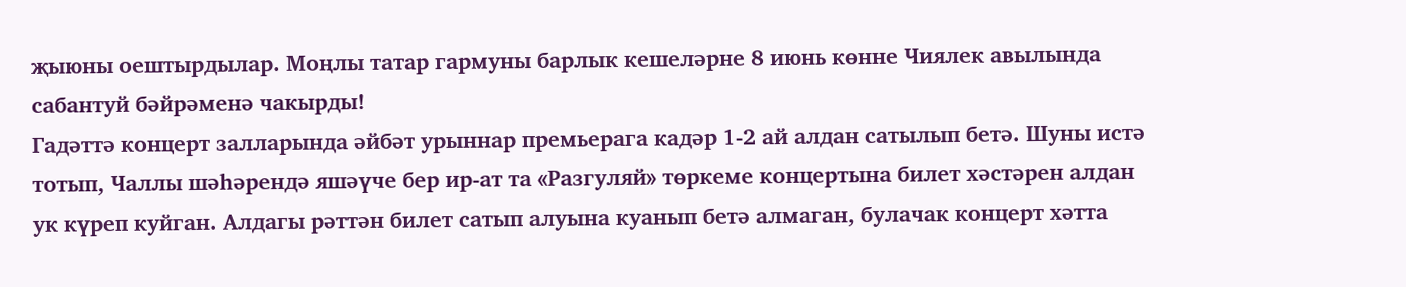җыюны оештырдылар. Моңлы татар гармуны барлык кешеләрне 8 июнь көнне Чиялек авылында сабантуй бәйрәменә чакырды!
Гадәттә концерт залларында әйбәт урыннар премьерага кадәр 1-2 ай алдан сатылып бетә. Шуны истә тотып, Чаллы шәһәрендә яшәүче бер ир-ат та «Разгуляй» төркеме концертына билет хәстәрен алдан ук күреп куйган. Алдагы рәттән билет сатып алуына куанып бетә алмаган, булачак концерт хәтта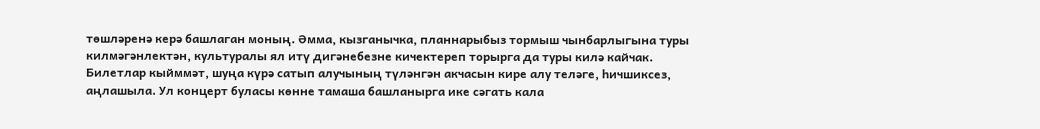төшләренә керә башлаган моның. Әмма, кызганычка, планнарыбыз тормыш чынбарлыгына туры килмәгәнлектән, культуралы ял итү дигәнебезне кичектереп торырга да туры килә кайчак.
Билетлар кыйммәт, шуңа күрә сатып алучының түләнгән акчасын кире алу теләге, һичшиксез, аңлашыла. Ул концерт буласы көнне тамаша башланырга ике сәгать кала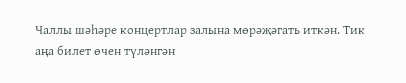Чаллы шәһәре концертлар залына мөрәҗәгать иткән. Тик аңа билет өчен түләнгән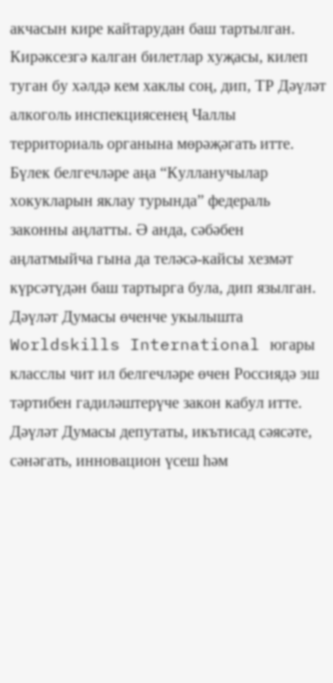акчасын кире кайтарудан баш тартылган.
Кирәксезгә калган билетлар хуҗасы, килеп туган бу хәлдә кем хаклы соң, дип, ТР Дәүләт алкоголь инспекциясенең Чаллы территориаль органына мөрәҗәгать итте.
Бүлек белгечләре аңа “Кулланучылар хокукларын яклау турында” федераль законны аңлатты. Ә анда, сәбәбен аңлатмыйча гына да теләсә-кайсы хезмәт күрсәтүдән баш тартырга була, дип язылган.
Дәүләт Думасы өченче укылышта Worldskills International югары класслы чит ил белгечләре өчен Россиядә эш тәртибен гадиләштерүче закон кабул итте.
Дәүләт Думасы депутаты, икътисад сәясәте, сәнәгать, инновацион үсеш һәм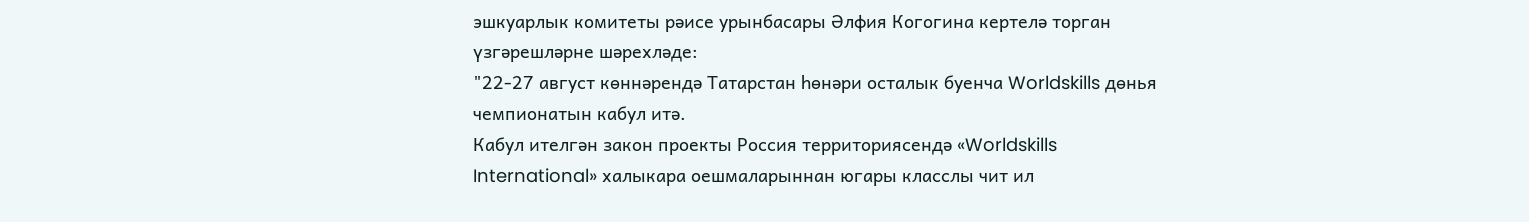эшкуарлык комитеты рәисе урынбасары Әлфия Когогина кертелә торган үзгәрешләрне шәрехләде:
"22-27 август көннәрендә Татарстан һөнәри осталык буенча Worldskills дөнья чемпионатын кабул итә.
Кабул ителгән закон проекты Россия территориясендә «Worldskills International» халыкара оешмаларыннан югары класслы чит ил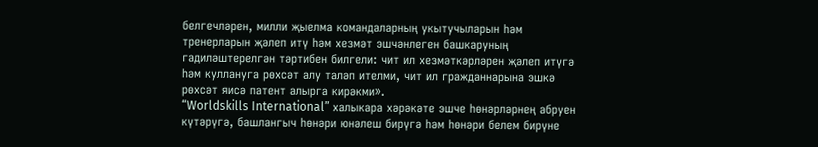белгечләрен, милли җыелма командаларның укытучыларын һәм тренерларын җәлеп итү һәм хезмәт эшчәнлеген башкаруның гадиләштерелгән тәртибен билгели: чит ил хезмәткәрләрен җәлеп итүгә һәм куллануга рөхсәт алу таләп ителми, чит ил гражданнарына эшкә рөхсәт яисә патент алырга кирәкми».
“Worldskills International” халыкара хәрәкәте эшче һөнәрләрнең абруен күтәрүгә, башлангыч һөнәри юнәлеш бирүгә һәм һөнәри белем бирүне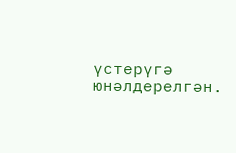үстерүгә юнәлдерелгән.